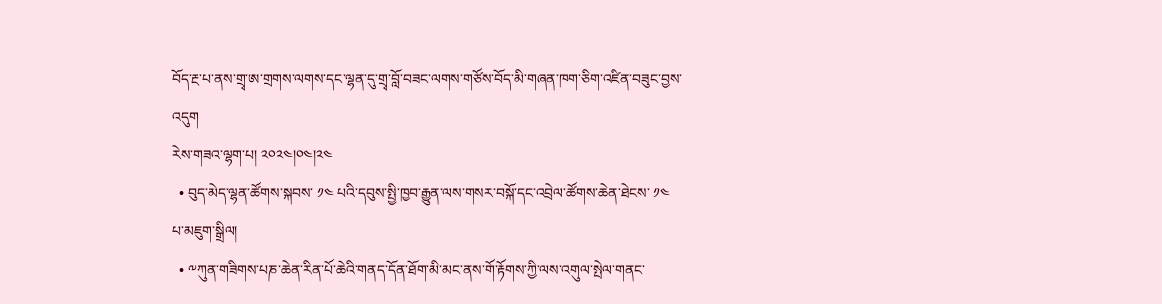བོད་རྔ་པ་ནས་གྲྭ་ཨ་གྲགས་ལགས་དང་ལྷན་དུ་གྲྭ་བློ་བཟང་ལགས་གཙོས་བོད་མི་གཞན་ཁག་ཅིག་འཛིན་བཟུང་བྱས་འདུག
རེས་གཟའ་ལྷག་པ། ༢༠༢༤།༠༤།༢༤
  • བུད་མེད་ལྷན་ཚོགས་སྐབས་ ༡༤ པའི་དབུས་སྤྱི་ཁྱབ་རྒྱུན་ལས་གསར་བསྐོ་དང་འབྲེལ་ཚོགས་ཆེན་ཐེངས་ ༡༤ པ་མཇུག་སྒྲིལ།
  • ༸ཀུན་གཟིགས་པཎ་ཆེན་རིན་པོ་ཆེའི་གནད་དོན་ཐོག་མི་མང་ནས་གོ་རྟོགས་ཀྱི་ལས་འགུལ་སྤེལ་གནང་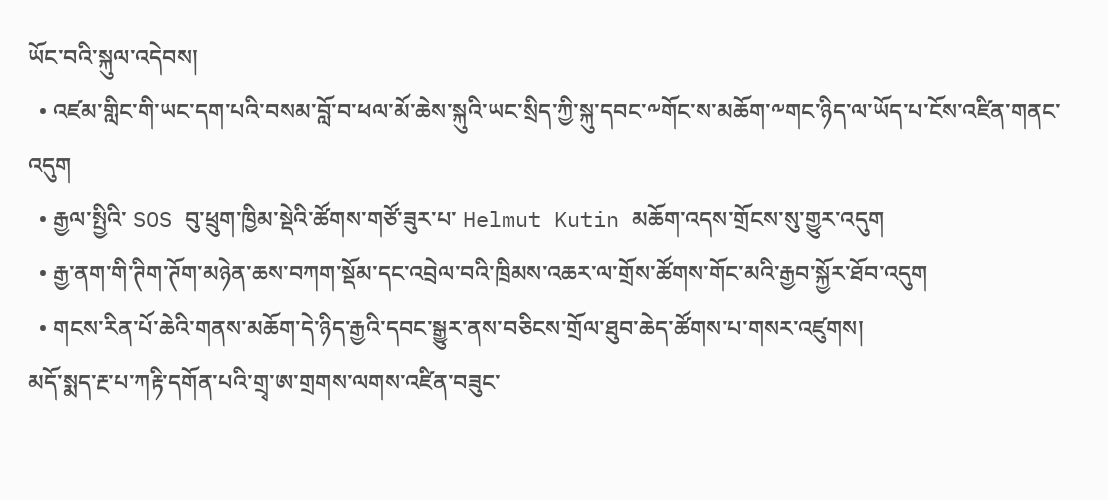ཡོང་བའི་སྐུལ་འདེབས།
  • འཛམ་གླིང་གི་ཡང་དག་པའི་བསམ་བློ་བ་ཕལ་མོ་ཆེས་སྐུའི་ཡང་སྲིད་ཀྱི་སྐུ་དབང་༸གོང་ས་མཆོག་༸གང་ཉིད་ལ་ཡོད་པ་ངོས་འཛིན་གནང་འདུག
  • རྒྱལ་སྤྱིའི་ SOS བུ་ཕྲུག་ཁྱིམ་སྡེའི་ཚོགས་གཙོ་ཟུར་པ་ Helmut Kutin མཆོག་འདས་གྲོངས་སུ་གྱུར་འདུག
  • རྒྱ་ནག་གི་ཊིག་ཊོག་མཉེན་ཆས་བཀག་སྡོམ་དང་འབྲེལ་བའི་ཁྲིམས་འཆར་ལ་གྲོས་ཚོགས་གོང་མའི་རྒྱབ་སྐྱོར་ཐོབ་འདུག
  • གངས་རིན་པོ་ཆེའི་གནས་མཆོག་དེ་ཉིད་རྒྱའི་དབང་སྒྱུར་ནས་བཅིངས་གྲོལ་ཐུབ་ཆེད་ཚོགས་པ་གསར་འཛུགས།
མདོ་སྨད་རྔ་པ་ཀརྟི་དགོན་པའི་གྲྭ་ཨ་གྲགས་ལགས་འཛིན་བཟུང་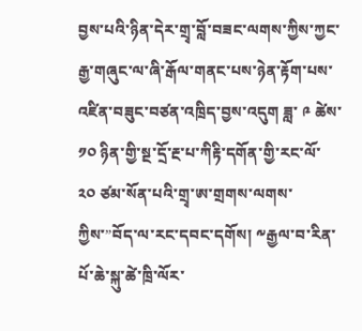བྱས་པའི་ཉིན་དེར་གྲྭ་བློ་བཟང་ལགས་ཀྱིས་ཀྱང་རྒྱ་གཞུང་ལ་ཞི་རྒོལ་གནང་པས་ཉེན་རྟོག་པས་འཛིན་བཟུང་བཙན་འཁྲིད་བྱས་འདུག ཟླ་ ༩ ཚེས་ ༡༠ ཉིན་གྱི་སྔ་དྲོ་རྔ་པ་ཀིརྟི་དགོན་གྱི་རང་ལོ་ ༢༠ ཙམ་སོན་པའི་གྲྭ་ཨ་གྲགས་ལགས་ཀྱིས་”བོད་ལ་རང་དབང་དགོས། ༸རྒྱལ་བ་རིན་པོ་ཆེ་སྐུ་ཚེ་ཁྲི་ལོར་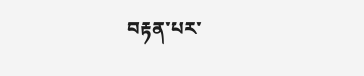བརྟན་པར་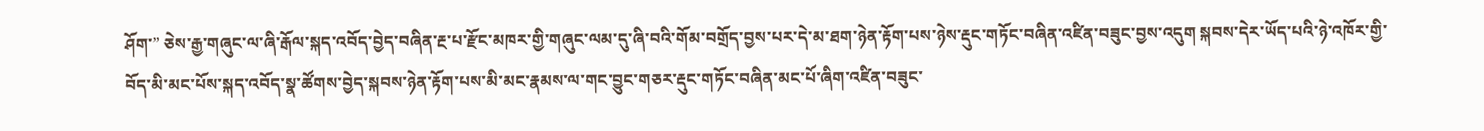ཤོག་” ཅེས་རྒྱ་གཞུང་ལ་ཞི་རྒོལ་སྐད་འབོད་བྱེད་བཞིན་རྔ་པ་རྫོང་མཁར་གྱི་གཞུང་ལམ་དུ་ཞི་བའི་གོམ་བགྲོད་བྱས་པར་དེ་མ་ཐག་ཉེན་རྟོག་པས་ཉེས་རྡུང་གཏོང་བཞིན་འཛིན་བཟུང་བྱས་འདུག སྐབས་དེར་ཡོད་པའི་ཉེ་འཁོར་གྱི་བོད་མི་མང་པོས་སྐད་འབོད་སྣ་ཚོགས་བྱེད་སྐབས་ཉེན་རྟོག་པས་མི་མང་རྣམས་ལ་གང་བྱུང་གཅར་རྡུང་གཏོང་བཞིན་མང་པོ་ཞིག་འཛིན་བཟུང་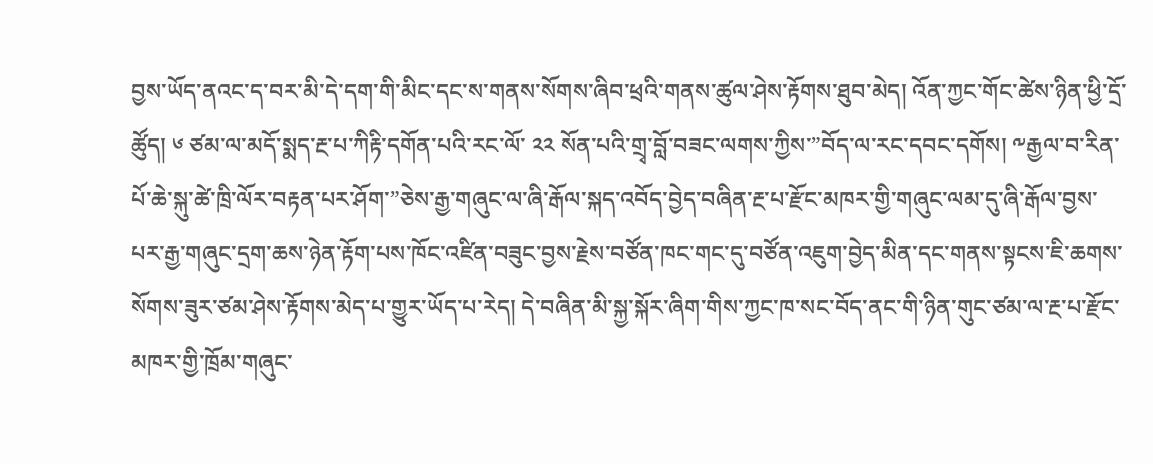བྱས་ཡོད་ནའང་ད་བར་མི་དེ་དག་གི་མིང་དང་ས་གནས་སོགས་ཞིབ་ཕྲའི་གནས་ཚུལ་ཤེས་རྟོགས་ཐུབ་མེད། འོན་ཀྱང་གོང་ཚེས་ཉིན་ཕྱི་དྲོ་ཚོུད། ༦ ཙམ་ལ་མདོ་སྨད་རྔ་པ་ཀིརྟི་དགོན་པའི་རང་ལོ་ ༢༢ སོན་པའི་གྲྭ་བློ་བཟང་ལགས་ཀྱིས་”བོད་ལ་རང་དབང་དགོས། ༸རྒྱལ་བ་རིན་པོ་ཆེ་སྐུ་ཚེ་ཁྲི་ལོར་བརྟན་པར་ཤོག་”ཅེས་རྒྱ་གཞུང་ལ་ཞི་རྒོལ་སྐད་འབོད་བྱེད་བཞིན་རྔ་པ་རྫོང་མཁར་གྱི་གཞུང་ལམ་དུ་ཞི་རྒོལ་བྱས་པར་རྒྱ་གཞུང་དྲག་ཆས་ཉེན་རྟོག་པས་ཁོང་འཛིན་བཟུང་བྱས་རྗེས་བཙོན་ཁང་གང་དུ་བཙོན་འཇུག་བྱེད་མིན་དང་གནས་སྟངས་ཇི་ཆགས་སོགས་ཟུར་ཙམ་ཤེས་རྟོགས་མེད་པ་གྱུར་ཡོད་པ་རེད། དེ་བཞིན་མི་སྐྱ་སྐོར་ཞིག་གིས་ཀྱང་ཁ་སང་བོད་ནང་གི་ཉིན་གུང་ཙམ་ལ་རྔ་པ་རྫོང་མཁར་གྱི་ཁྲོམ་གཞུང་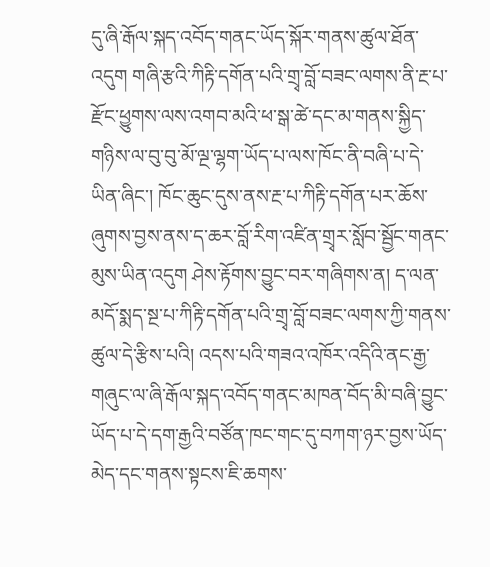དུ་ཞི་རྒོལ་སྐད་འབོད་གནང་ཡོད་སྐོར་གནས་ཚུལ་ཐོན་འདུག གཞི་རྩའི་ཀིརྟི་དགོན་པའི་གྲྭ་བློ་བཟང་ལགས་ནི་རྔ་པ་རྫོང་ཕྱུགས་ལས་འགབ་མའི་ཕ་སྒ་ཚེ་དང་མ་གནས་སྐྱིད་གཉིས་ལ་བུ་བུ་མོ་ལྔ་ལྷག་ཡོད་པ་ལས་ཁོང་ནི་བཞི་པ་དེ་ཡིན་ཞིང་། ཁོང་ཆུང་དུས་ནས་རྔ་པ་ཀིརྟི་དགོན་པར་ཆོས་ཞུགས་བྱས་ནས་ད་ཆར་བློ་རིག་འཛིན་གྲྭར་སློབ་སྦྱོང་གནང་མུས་ཡིན་འདུག ཤེས་རྟོགས་བྱུང་བར་གཞིགས་ན། ད་ལན་མདོ་སྨད་སྔ་པ་ཀིརྟི་དགོན་པའི་གྲྭ་བློ་བཟང་ལགས་ཀྱི་གནས་ཚུལ་དེ་རྩིས་པའི། འདས་པའི་གཟའ་འཁོར་འདིའི་ནང་རྒྱ་གཞུང་ལ་ཞི་རྒོལ་སྐད་འབོད་གནང་མཁན་བོད་མི་བཞི་བྱུང་ཡོད་པ་དེ་དག་རྒྱའི་བཙོན་ཁང་གང་དུ་བཀག་ཉར་བྱས་ཡོད་མེད་དང་གནས་སྟངས་ཇི་ཆགས་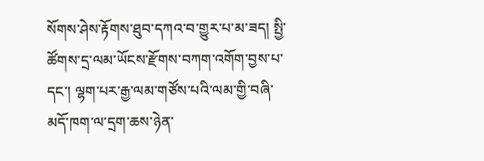སོགས་ཤེས་རྟོགས་ཐུབ་དཀའ་བ་གྱུར་པ་མ་ཟད། སྤྱི་ཚོགས་དྲ་ལམ་ཡོངས་རྫོགས་བཀག་འགོག་བྱས་པ་དང་། ལྷག་པར་རྒྱ་ལམ་གཙོས་པའི་ལམ་གྱི་བཞི་མདོ་ཁག་ལ་དྲག་ཆས་ཉེན་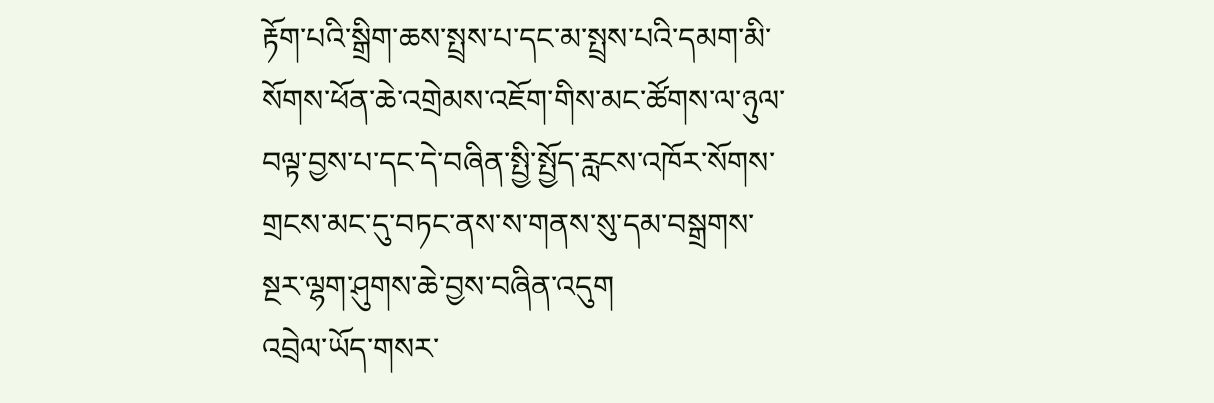རྟོག་པའི་སྒྲིག་ཆས་སྤྲས་པ་དང་མ་སྤྲས་པའི་དམག་མི་སོགས་ཕོན་ཆེ་འགྲེམས་འཇོག་གིས་མང་ཚོགས་ལ་ཉུལ་བལྟ་བྱས་པ་དང་དེ་བཞིན་སྤྱི་སྤྱོད་རླངས་འཁོར་སོགས་གྲངས་མང་དུ་བཏང་ནས་ས་གནས་སུ་དམ་བསྒྲགས་སྔར་ལྷག་ཤུགས་ཆེ་བྱས་བཞིན་འདུག
འབྲེལ་ཡོད་གསར་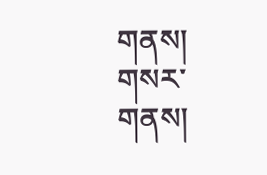གནས།
གསར་གནས།